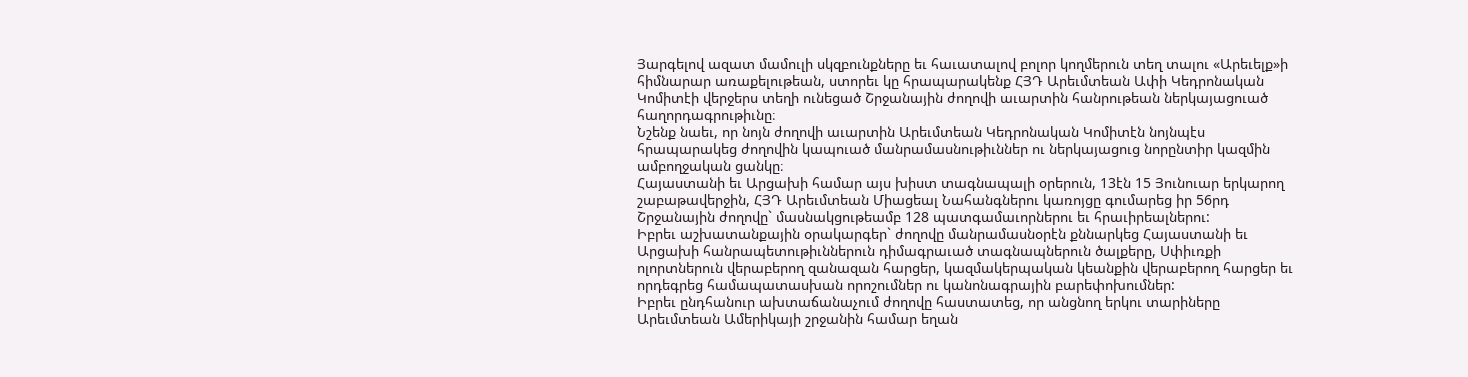Յարգելով ազատ մամուլի սկզբունքները եւ հաւատալով բոլոր կողմերուն տեղ տալու «Արեւելք»ի հիմնարար առաքելութեան, ստորեւ կը հրապարակենք ՀՅԴ Արեւմտեան Ափի Կեդրոնական Կոմիտէի վերջերս տեղի ունեցած Շրջանային ժողովի աւարտին հանրութեան ներկայացուած հաղորդագրութիւնը։
Նշենք նաեւ, որ նոյն ժողովի աւարտին Արեւմտեան Կեդրոնական Կոմիտէն նոյնպէս հրապարակեց ժողովին կապուած մանրամասնութիւններ ու ներկայացուց նորընտիր կազմին ամբողջական ցանկը։
Հայաստանի եւ Արցախի համար այս խիստ տագնապալի օրերուն, 13էն 15 Յունուար երկարող շաբաթավերջին, ՀՅԴ Արեւմտեան Միացեալ Նահանգներու կառոյցը գումարեց իր 56րդ Շրջանային ժողովը` մասնակցութեամբ 128 պատգամաւորներու եւ հրաւիրեալներու:
Իբրեւ աշխատանքային օրակարգեր` ժողովը մանրամասնօրէն քննարկեց Հայաստանի եւ Արցախի հանրապետութիւններուն դիմագրաւած տագնապներուն ծալքերը, Սփիւռքի ոլորտներուն վերաբերող զանազան հարցեր, կազմակերպական կեանքին վերաբերող հարցեր եւ որդեգրեց համապատասխան որոշումներ ու կանոնագրային բարեփոխումներ:
Իբրեւ ընդհանուր ախտաճանաչում ժողովը հաստատեց, որ անցնող երկու տարիները Արեւմտեան Ամերիկայի շրջանին համար եղան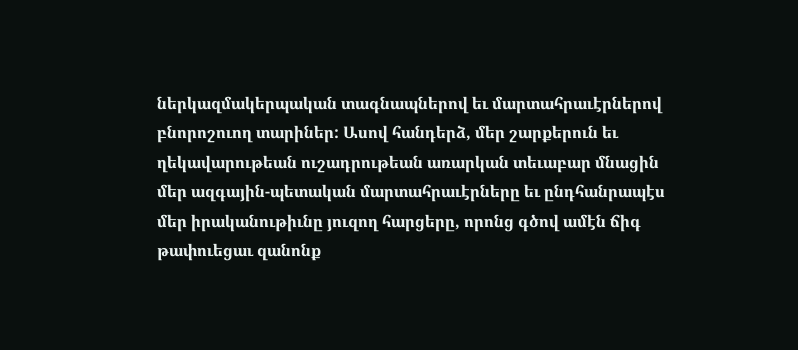ներկազմակերպական տագնապներով եւ մարտահրաւէրներով բնորոշուող տարիներ: Ասով հանդերձ, մեր շարքերուն եւ ղեկավարութեան ուշադրութեան առարկան տեւաբար մնացին մեր ազգային-պետական մարտահրաւէրները եւ ընդհանրապէս մեր իրականութիւնը յուզող հարցերը, որոնց գծով ամէն ճիգ թափուեցաւ զանոնք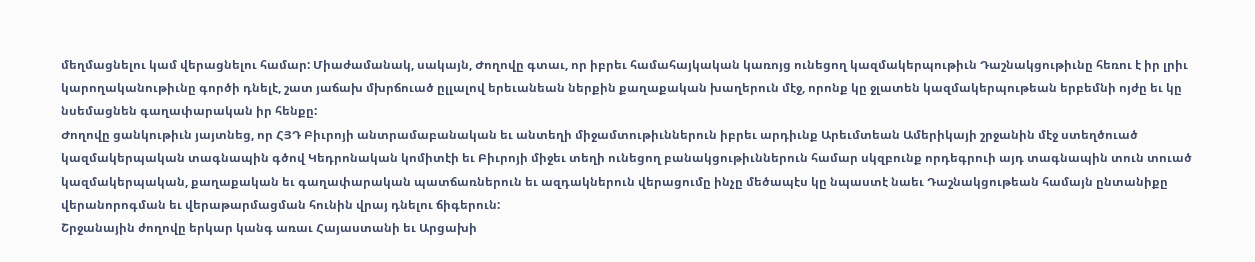մեղմացնելու կամ վերացնելու համար: Միաժամանակ, սակայն, Ժողովը գտաւ, որ իբրեւ համահայկական կառոյց ունեցող կազմակերպութիւն Դաշնակցութիւնը հեռու է իր լրիւ կարողականութիւնը գործի դնելէ, շատ յաճախ մխրճուած ըլլալով երեւանեան ներքին քաղաքական խաղերուն մէջ, որոնք կը ջլատեն կազմակերպութեան երբեմնի ոյժը եւ կը նսեմացնեն գաղափարական իր հենքը:
Ժողովը ցանկութիւն յայտնեց, որ ՀՅԴ Բիւրոյի անտրամաբանական եւ անտեղի միջամտութիւններուն իբրեւ արդիւնք Արեւմտեան Ամերիկայի շրջանին մէջ ստեղծուած կազմակերպական տագնապին գծով Կեդրոնական կոմիտէի եւ Բիւրոյի միջեւ տեղի ունեցող բանակցութիւններուն համար սկզբունք որդեգրուի այդ տագնապին տուն տուած կազմակերպական, քաղաքական եւ գաղափարական պատճառներուն եւ ազդակներուն վերացումը ինչը մեծապէս կը նպաստէ նաեւ Դաշնակցութեան համայն ընտանիքը վերանորոգման եւ վերաթարմացման հունին վրայ դնելու ճիգերուն:
Շրջանային ժողովը երկար կանգ առաւ Հայաստանի եւ Արցախի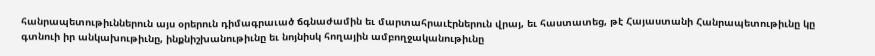հանրապետութիւններուն այս օրերուն դիմագրաւած ճգնաժամին եւ մարտահրաւէրներուն վրայ, եւ հաստատեց, թէ Հայաստանի Հանրապետութիւնը կը գտնուի իր անկախութիւնը, ինքնիշխանութիւնը եւ նոյնիսկ հողային ամբողջականութիւնը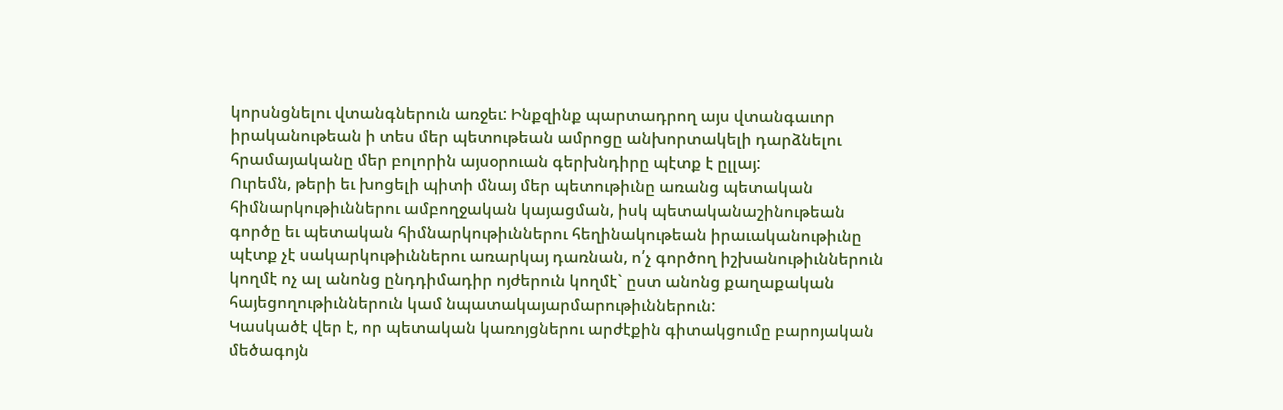կորսնցնելու վտանգներուն առջեւ: Ինքզինք պարտադրող այս վտանգաւոր իրականութեան ի տես մեր պետութեան ամրոցը անխորտակելի դարձնելու հրամայականը մեր բոլորին այսօրուան գերխնդիրը պէտք է ըլլայ:
Ուրեմն, թերի եւ խոցելի պիտի մնայ մեր պետութիւնը առանց պետական հիմնարկութիւններու ամբողջական կայացման, իսկ պետականաշինութեան գործը եւ պետական հիմնարկութիւններու հեղինակութեան իրաւականութիւնը պէտք չէ սակարկութիւններու առարկայ դառնան, ո՛չ գործող իշխանութիւններուն կողմէ ոչ ալ անոնց ընդդիմադիր ոյժերուն կողմէ` ըստ անոնց քաղաքական հայեցողութիւններուն կամ նպատակայարմարութիւններուն:
Կասկածէ վեր է, որ պետական կառոյցներու արժէքին գիտակցումը բարոյական մեծագոյն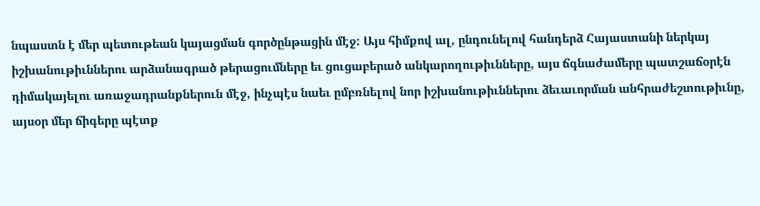նպաստն է մեր պետութեան կայացման գործընթացին մէջ: Այս հիմքով ալ, ընդունելով հանդերձ Հայաստանի ներկայ իշխանութիւններու արձանագրած թերացումները եւ ցուցաբերած անկարողութիւնները, այս ճգնաժամերը պատշաճօրէն դիմակայելու առաջադրանքներուն մէջ, ինչպէս նաեւ ըմբռնելով նոր իշխանութիւններու ձեւաւորման անհրաժեշտութիւնը, այսօր մեր ճիգերը պէտք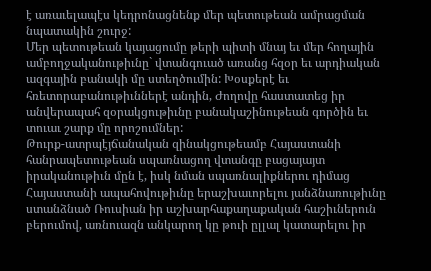է առաւելապէս կեդրոնացնենք մեր պետութեան ամրացման նպատակին շուրջ:
Մեր պետութեան կայացումը թերի պիտի մնայ եւ մեր հողային ամբողջականութիւնը` վտանգուած առանց հզօր եւ արդիական ազգային բանակի մը ստեղծումին: Խօսքերէ եւ հռետորաբանութիւններէ անդին, Ժողովը հաստատեց իր անվերապահ զօրակցութիւնը բանակաշինութեան գործին եւ տուաւ շարք մը որոշումներ:
Թուրք-ատրպէյճանական զինակցութեամբ Հայաստանի հանրապետութեան սպառնացող վտանգը բացայայտ իրականութիւն մըն է, իսկ նման սպառնալիքներու դիմաց Հայաստանի ապահովութիւնը երաշխաւորելու յանձնառութիւնը ստանձնած Ռուսիան իր աշխարհաքաղաքական հաշիւներուն բերումով, առնուազն անկարող կը թուի ըլլալ կատարելու իր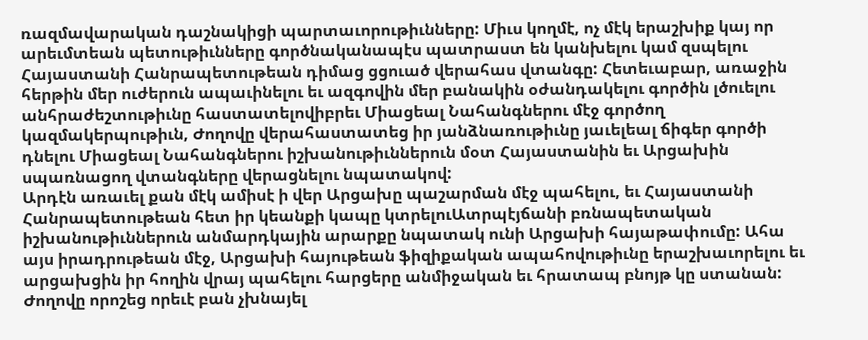ռազմավարական դաշնակիցի պարտաւորութիւնները: Միւս կողմէ, ոչ մէկ երաշխիք կայ որ արեւմտեան պետութիւնները գործնականապէս պատրաստ են կանխելու կամ զսպելու Հայաստանի Հանրապետութեան դիմաց ցցուած վերահաս վտանգը: Հետեւաբար, առաջին հերթին մեր ուժերուն ապաւինելու եւ ազգովին մեր բանակին օժանդակելու գործին լծուելու անհրաժեշտութիւնը հաստատելովիբրեւ Միացեալ Նահանգներու մէջ գործող կազմակերպութիւն, Ժողովը վերահաստատեց իր յանձնառութիւնը յաւելեալ ճիգեր գործի դնելու Միացեալ Նահանգներու իշխանութիւններուն մօտ Հայաստանին եւ Արցախին սպառնացող վտանգները վերացնելու նպատակով:
Արդէն առաւել քան մէկ ամիսէ ի վեր Արցախը պաշարման մէջ պահելու, եւ Հայաստանի Հանրապետութեան հետ իր կեանքի կապը կտրելուԱտրպէյճանի բռնապետական իշխանութիւններուն անմարդկային արարքը նպատակ ունի Արցախի հայաթափումը: Ահա այս իրադրութեան մէջ, Արցախի հայութեան ֆիզիքական ապահովութիւնը երաշխաւորելու եւ արցախցին իր հողին վրայ պահելու հարցերը անմիջական եւ հրատապ բնոյթ կը ստանան: Ժողովը որոշեց որեւէ բան չխնայել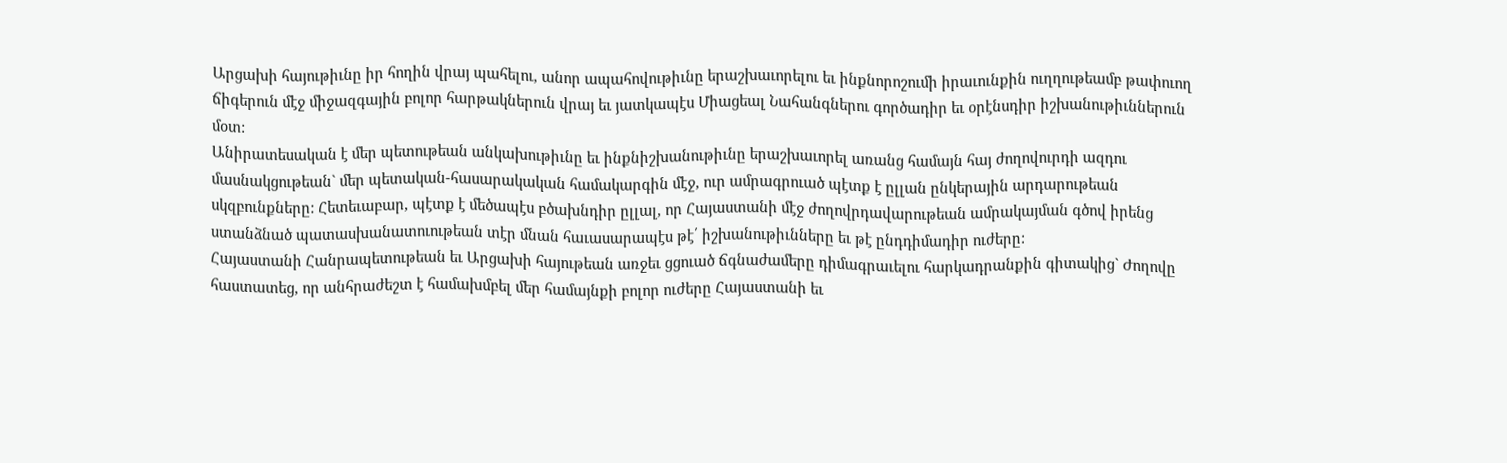Արցախի հայութիւնը իր հողին վրայ պահելու, անոր ապահովութիւնը երաշխաւորելու եւ ինքնորոշումի իրաւունքին ուղղութեամբ թափուող ճիգերուն մէջ միջազգային բոլոր հարթակներուն վրայ եւ յատկապէս Միացեալ Նահանգներու գործադիր եւ օրէնսդիր իշխանութիւններուն մօտ:
Անիրատեսական է մեր պետութեան անկախութիւնը եւ ինքնիշխանութիւնը երաշխաւորել առանց համայն հայ ժողովուրդի ազդու մասնակցութեան` մեր պետական-հասարակական համակարգին մէջ, ուր ամրագրուած պէտք է ըլլան ընկերային արդարութեան սկզբունքները: Հետեւաբար, պէտք է մեծապէս բծախնդիր ըլլալ, որ Հայաստանի մէջ ժողովրդավարութեան ամրակայման գծով իրենց ստանձնած պատասխանատուութեան տէր մնան հաւասարապէս թէ՛ իշխանութիւնները եւ թէ ընդդիմադիր ուժերը:
Հայաստանի Հանրապետութեան եւ Արցախի հայութեան առջեւ ցցուած ճգնաժամերը դիմագրաւելու հարկադրանքին գիտակից` Ժողովը հաստատեց, որ անհրաժեշտ է համախմբել մեր համայնքի բոլոր ուժերը Հայաստանի եւ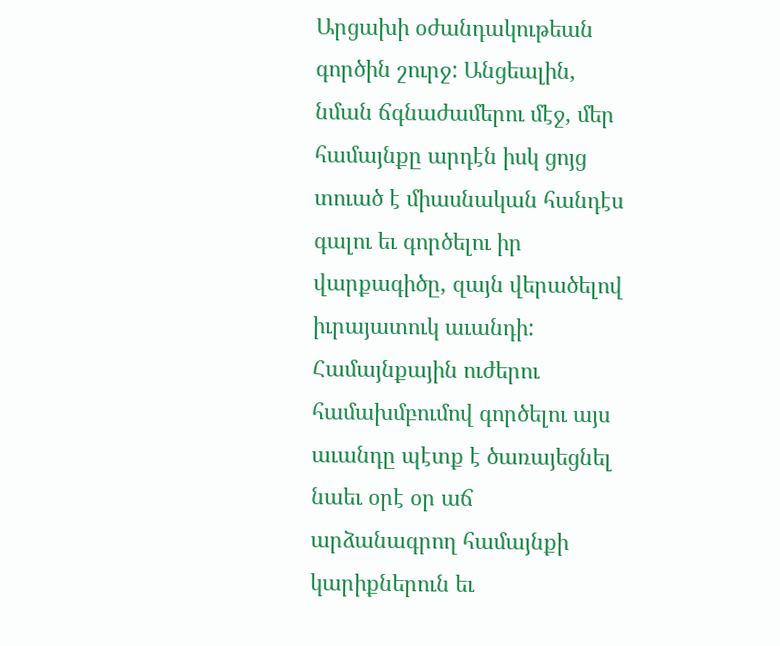Արցախի օժանդակութեան գործին շուրջ: Անցեալին, նման ճգնաժամերու մէջ, մեր համայնքը արդէն իսկ ցոյց տուած է միասնական հանդէս գալու եւ գործելու իր վարքագիծը, զայն վերածելով իւրայատուկ աւանդի:
Համայնքային ուժերու համախմբումով գործելու այս աւանդը պէտք է ծառայեցնել նաեւ օրէ օր աճ արձանագրող համայնքի կարիքներուն եւ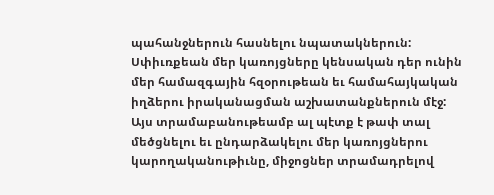պահանջներուն հասնելու նպատակներուն:
Սփիւռքեան մեր կառոյցները կենսական դեր ունին մեր համազգային հզօրութեան եւ համահայկական իղձերու իրականացման աշխատանքներուն մէջ: Այս տրամաբանութեամբ ալ պէտք է թափ տալ մեծցնելու եւ ընդարձակելու մեր կառոյցներու կարողականութիւնը, միջոցներ տրամադրելով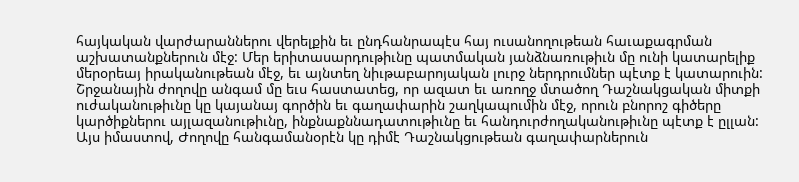հայկական վարժարաններու վերելքին եւ ընդհանրապէս հայ ուսանողութեան հաւաքագրման աշխատանքներուն մէջ: Մեր երիտասարդութիւնը պատմական յանձնառութիւն մը ունի կատարելիք մերօրեայ իրականութեան մէջ, եւ այնտեղ նիւթաբարոյական լուրջ ներդրումներ պէտք է կատարուին:
Շրջանային ժողովը անգամ մը եւս հաստատեց, որ ազատ եւ առողջ մտածող Դաշնակցական միտքի ուժականութիւնը կը կայանայ գործին եւ գաղափարին շաղկապումին մէջ, որուն բնորոշ գիծերը կարծիքներու այլազանութիւնը, ինքնաքննադատութիւնը եւ հանդուրժողականութիւնը պէտք է ըլլան: Այս իմաստով, Ժողովը հանգամանօրէն կը դիմէ Դաշնակցութեան գաղափարներուն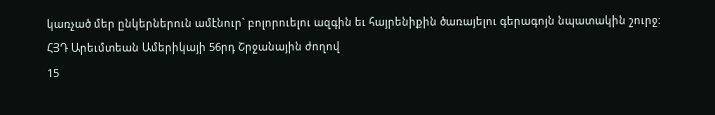կառչած մեր ընկերներուն ամէնուր` բոլորուելու ազգին եւ հայրենիքին ծառայելու գերագոյն նպատակին շուրջ:
ՀՅԴ Արեւմտեան Ամերիկայի 56րդ Շրջանային ժողով
15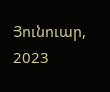Յունուար, 2023